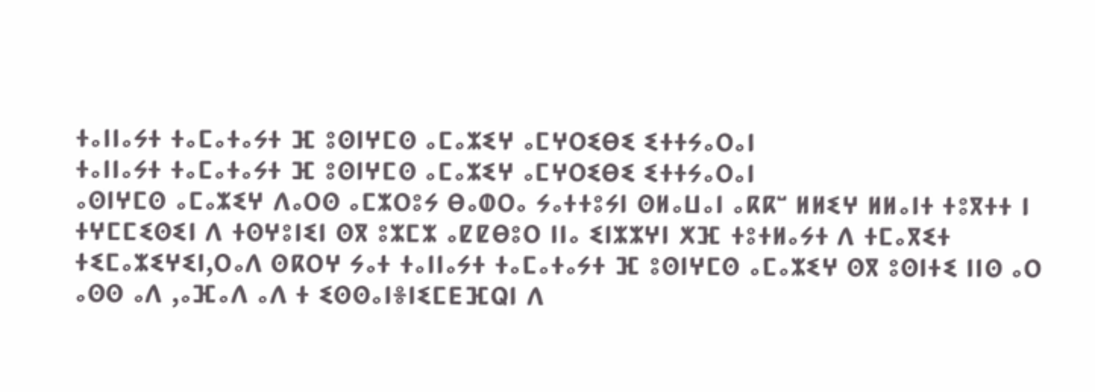ⵜⴰⵏⵏⴰⵢⵜ ⵜⴰⵎⴰⵜⴰⵢⵜ ⴼ ⵓⵙⵏⵖⵎⵙ ⴰⵎⴰⵣⵉⵖ ⴰⵎⵖⵔⵉⴱⵉ ⵉⵜⵜⵢⴰⵔⴰⵏ
ⵜⴰⵏⵏⴰⵢⵜ ⵜⴰⵎⴰⵜⴰⵢⵜ ⴼ ⵓⵙⵏⵖⵎⵙ ⴰⵎⴰⵣⵉⵖ ⴰⵎⵖⵔⵉⴱⵉ ⵉⵜⵜⵢⴰⵔⴰⵏ
ⴰⵙⵏⵖⵎⵙ ⴰⵎⴰⵣⵉⵖ ⴷⴰⵔⵙ ⴰⵎⵣⵔⵓⵢ ⴱⴰⵀⵔⴰ ⵢⴰⵜⵜⵓⵢⵏ ⵙⵍⴰⵡⴰⵏ ⴰⴽⴽⵯ ⵍⵍⵉⵖ ⵍⵍⴰⵏⵜ ⵜⵓⴳⵜⵜ ⵏ ⵜⵖⵎⵎⵉⵙⵉⵏ ⴷ ⵜⵙⵖⵓⵏⵉⵏ ⵙⴳ ⵓⵣⵎⵣ ⴰⵇⵇⴱⵓⵔ ⵏⵏⴰ ⵉⵏⵣⵣⵖⵏ ⵅⴼ ⵜⵓⵜⵍⴰⵢⵜ ⴷ ⵜⵎⴰⴳⵉⵜ ⵜⵉⵎⴰⵣⵉⵖⵉⵏ,ⵔⴰⴷ ⵙⴽⵔⵖ ⵢⴰⵜ ⵜⴰⵏⵏⴰⵢⵜ ⵜⴰⵎⴰⵜⴰⵢⵜ ⴼ ⵓⵙⵏⵖⵎⵙ ⴰⵎⴰⵣⵉⵖ ⵙⴳ ⵓⵙⵏⵜⵉ ⵏⵏⵙ ⴰⵔ ⴰⵙⵙ ⴰⴷ ,ⴰⴼⴰⴷ ⴰⴷ ⵜ ⵉⵙⵙⴰⵏⴻⵏⵉⵎⴹⴼⵕⵏ ⴷ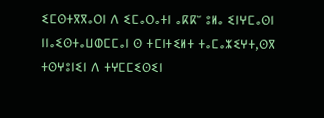ⵉⵎⵙⵜⴳⴳⴰⵔⵏ ⴷ ⵉⵎⴰⵔⴰⵜⵏ ⴰⴽⴽⵯ ⵓⵍⴰ ⵉⵏⵖⵎⴰⵙⵏ ⵏⵏⴰⵉⵙⵜⴰⵡⵀⵎⵎⴰⵏ ⵙ ⵜⵎⵏⵜⵉⵍⵜ ⵜⴰⵎⴰⵣⵉⵖⵜ,ⵙⴳ ⵜⵙⵖⵓⵏⵉⵏ ⴷ ⵜⵖⵎⵎⵉⵙⵉⵏ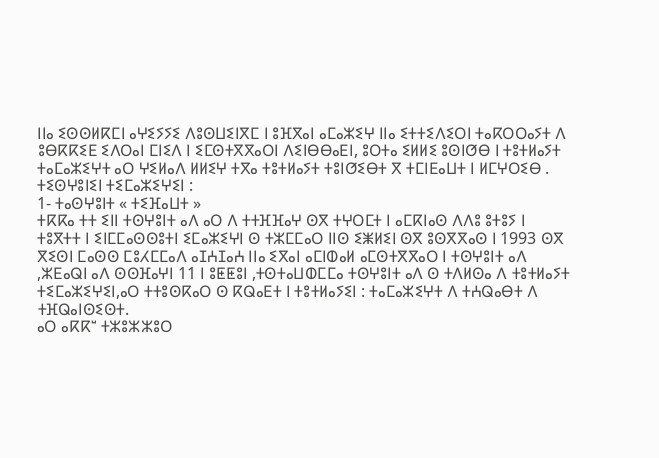ⵏⵏⴰ ⵉⵙⵙⵍⴽⵎⵏ ⴰⵖⵉⵢⵢⵉ ⴷⵓⵙⵡⵉⵏⴳⵎ ⵏ ⵓⴼⴳⴰⵏ ⴰⵎⴰⵣⵉⵖ ⵏⵏⴰ ⵉⵜⵜⵉⴷⵉⵔⵏ ⵜⴰⴽⵔⵔⴰⵢⵜ ⴷ ⵓⴱⴽⴽⵉⴹ ⵉⴷⵔⴰⵏ ⵎⵏⵉⴷ ⵏ ⵉⵎⵙⵜⴳⴳⴰⵔⵏ ⴷⵉⵏⴱⴱⴰⴹⵏ, ⵓⵔⵜⴰ ⵉⵍⵍⵉ ⵓⵙⵏⵚⴱ ⵏ ⵜⵓⵜⵍⴰⵢⵜ ⵜⴰⵎⴰⵣⵉⵖⵜ ⴰⵔ ⵖⵉⵍⴰⴷ ⵍⵍⵉⵖ ⵜⴳⴰ ⵜⵓⵜⵍⴰⵢⵜ ⵜⵓⵏⵚⵉⴱⵜ ⴳ ⵜⵎⵏⴹⴰⵡⵜ ⵏ ⵍⵎⵖⵔⵉⴱ .
ⵜⵉⵙⵖⵓⵏⵉⵏ ⵜⵉⵎⴰⵣⵉⵖⵉⵏ :
1- ⵜⴰⵙⵖⵓⵏⵜ « ⵜⵉⴼⴰⵡⵜ »
ⵜⴽⴽⴰ ⵜⵜ ⵉⵏⵏ ⵜⵙⵖⵓⵏⵜ ⴰⴷ ⴰⵔ ⴷ ⵜⵜⴼⴼⴰⵖ ⵙⴳ ⵜⵖⵔⵎⵜ ⵏ ⴰⵎⴽⵏⴰⵙ ⴷⴷⵓ ⵓⵜⵓⵢ ⵏ ⵜⵓⴳⵜⵜ ⵏ ⵉⵏⵎⵎⴰⵙⵙⵓⵜⵏ ⵉⵎⴰⵣⵉⵖⵏ ⵙ ⵜⵣⵎⵎⴰⵔ ⵏⵏⵙ ⵉⵥⵍⵉⵏ ⵙⴳ ⵓⵙⴳⴳⴰⵙ ⵏ 1993 ⵙⴳ ⴳⵉⵙⵏ ⵎⴰⵙⵙ ⵎⵓⵃⵎⵎⴰⴷ ⴰⵊⵄⵊⴰⵄ ⵏⵏⴰ ⵉⴳⴰⵏ ⴰⵎⵏⵀⴰⵍ ⴰⵎⵙⵜⴳⴳⴰⵔ ⵏ ⵜⵙⵖⵓⵏⵜ ⴰⴷ ,ⵣⴹⴰⵕⵏ ⴰⴷ ⵙⵙⴼⴰⵖⵏ 11 ⵏ ⵓⵟⵟⵓⵏ ,ⵜⵙⵜⴰⵡⵀⵎⵎⴰ ⵜⵙⵖⵓⵏⵜ ⴰⴷ ⵙ ⵜⴷⵍⵙⴰ ⴷ ⵜⵓⵜⵍⴰⵢⵜ ⵜⵉⵎⴰⵣⵉⵖⵉⵏ,ⴰⵔ ⵜⵜⵓⵙⴽⴰⵔ ⵙ ⴽⵕⴰⴹⵜ ⵏ ⵜⵓⵜⵍⴰⵢⵉⵏ : ⵜⴰⵎⴰⵣⵉⵖⵜ ⴷ ⵜⵄⵕⴰⴱⵜ ⴷ ⵜⴼⵕⴰⵏⵙⵉⵙⵜ.
ⴰⵔ ⴰⴽⴽⵯ ⵜⵣⵓⵣⵣⵓⵔ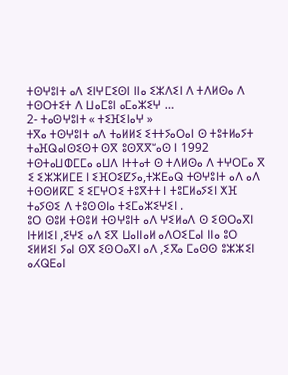ⵜⵙⵖⵓⵏⵜ ⴰⴷ ⵉⵏⵖⵎⵉⵙⵏ ⵏⵏⴰ ⵉⵣⴷⵉⵏ ⴷ ⵜⴷⵍⵙⴰ ⴷ ⵜⵙⵔⵜⵉⵜ ⴷ ⵡⴰⵎⵓⵏ ⴰⵎⴰⵣⵉⵖ …
2- ⵜⴰⵙⵖⵓⵏⵜ « ⵜⵉⴼⵉⵏⴰⵖ »
ⵜⴳⴰ ⵜⵙⵖⵓⵏⵜ ⴰⴷ ⵜⴰⵍⵍⵉ ⵉⵜⵜⵢⴰⵔⴰⵏ ⵙ ⵜⵓⵜⵍⴰⵢⵜ ⵜⴰⴼⵕⴰⵏⵙⵉⵙⵜ ⵙⴳ ⵓⵙⴳⴳⵯⴰⵙ ⵏ 1992 ⵜⵙⵜⴰⵡⵀⵎⵎⴰ ⴰⵡⴷ ⵏⵜⵜⴰⵜ ⵙ ⵜⴷⵍⵙⴰ ⴷ ⵜⵖⵔⵎⴰ ⴳ ⵉ ⵉⵣⵣⵍⵎⴹ ⵏ ⵉⴼⵔⵉⵇⵢⴰ,ⵜⵣⴹⴰⵕ ⵜⵙⵖⵓⵏⵜ ⴰⴷ ⴰⴷ ⵜⵙⵙⵍⴽⵎ ⵉ ⵉⵎⵖⵔⵉ ⵜⵓⴳⵜⵜ ⵏ ⵜⵓⵎⵍⴰⵢⵉⵏ ⵅⴼ ⵜⴰⵢⵙⵉ ⴷ ⵜⵓⵙⵙⵏⴰ ⵜⵉⵎⴰⵣⵉⵖⵉⵏ .
ⵓⵔ ⵙⵓⵍ ⵜⵙⵓⵍ ⵜⵙⵖⵓⵏⵜ ⴰⴷ ⵖⵉⵍⴰⴷ ⵙ ⵉⵙⵔⴰⴳⵏ ⵏⵜⵍⵏⵉⵏ ,ⵉⵖⵉ ⴰⴷ ⵉⴳ ⵡⴰⵏⵏⴰⵍ ⴰⴷⵔⵉⵎⴰⵏ ⵏⵏⴰ ⵓⵔ ⵉⵍⵍⵉⵏ ⵢⴰⵏ ⵙⴳ ⵉⵙⵔⴰⴳⵏ ⴰⴷ ,ⵉⴳⴰ ⵎⴰⵙⵙ ⵓⵣⵣⵉⵏ ⴰⵃⵕⴹⴰⵏ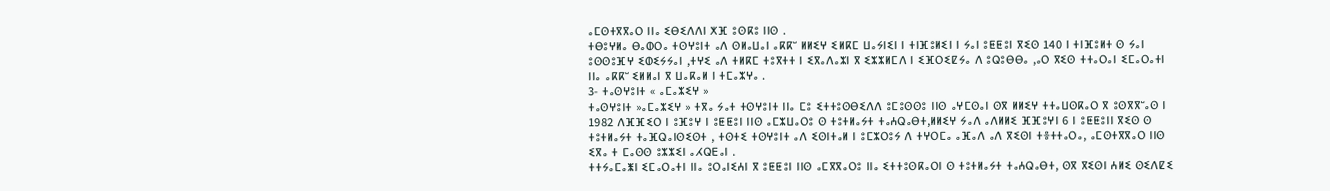ⴰⵎⵙⵜⴳⴳⴰⵔ ⵏⵏⴰ ⵉⴱⵉⴷⴷⵏ ⵅⴼ ⵓⵙⴽⵓ ⵏⵏⵙ .
ⵜⴱⵓⵖⵍⴰ ⴱⴰⵀⵔⴰ ⵜⵙⵖⵓⵏⵜ ⴰⴷ ⵙⵍⴰⵡⴰⵏ ⴰⴽⴽⵯ ⵍⵍⵉⵖ ⵉⵍⴽⵎ ⵡⴰⵢⵏⵉⵏ ⵏ ⵜⵏⴼⵓⵍⵉⵏ ⵏ ⵢⴰⵏ ⵓⵟⵟⵓⵏ ⴳⵉⵙ 140 ⵏ ⵜⵏⴼⵓⵍⵜ ⵙ ⵢⴰⵏ ⵓⵙⵙⵓⴼⵖ ⵉⵀⵉⵢⵢⴰⵏ ,ⵜⵖⵉ ⴰⴷ ⵜⵍⴽⵎ ⵜⵓⴳⵜⵜ ⵏ ⵉⴳⴰⴷⴰⵣⵏ ⴳ ⵉⵣⵣⵍⵎⴷ ⵏ ⵉⴼⵔⵉⵇⵢⴰ ⴷ ⵓⵕⵓⴱⴱⴰ ,ⴰⵔ ⴳⵉⵙ ⵜⵜⴰⵔⴰⵏ ⵉⵎⴰⵔⴰⵜⵏ ⵏⵏⴰ ⴰⴽⴽⵯ ⵉⵍⵍⴰⵏ ⴳ ⵡⴰⴽⴰⵍ ⵏ ⵜⵎⴰⵣⵖⴰ .
3- ⵜⴰⵙⵖⵓⵏⵜ « ⴰⵎⴰⵣⵉⵖ »
ⵜⴰⵙⵖⵓⵏⵜ »ⴰⵎⴰⵣⵉⵖ » ⵜⴳⴰ ⵢⴰⵜ ⵜⵙⵖⵓⵏⵜ ⵏⵏⴰ ⵎⵓ ⵉⵜⵜⵓⵙⴱⵉⴷⴷ ⵓⵎⵓⵙⵙⵓ ⵏⵏⵙ ⴰⵖⵎⵙⴰⵏ ⵙⴳ ⵍⵍⵉⵖ ⵜⵜⴰⵡⵙⴽⴰⵔ ⴳ ⵓⵙⴳⴳⵯⴰⵙ ⵏ 1982 ⴷⴼⴼⵉⵔ ⵏ ⵓⴼⵓⵖ ⵏ ⵓⵟⵟⵓⵏ ⵏⵏⵙ ⴰⵎⵣⵡⴰⵔⵓ ⵙ ⵜⵓⵜⵍⴰⵢⵜ ⵜⴰⵄⵕⴰⴱⵜ,ⵍⵍⵉⵖ ⵢⴰⴷ ⴰⴷⵍⵍⵉ ⴼⴼⵓⵖⵏ 6 ⵏ ⵓⵟⵟⵓⵏⵏ ⴳⵉⵙ ⵙ ⵜⵓⵜⵍⴰⵢⵜ ⵜⴰⴼⵕⴰⵏⵙⵉⵙⵜ , ⵜⵙⵜⵉ ⵜⵙⵖⵓⵏⵜ ⴰⴷ ⵉⵙⵏⵜⴰⵍ ⵏ ⵓⵎⵣⵔⵓⵢ ⴷ ⵜⵖⵔⵎⴰ ⴰⴼⴰⴷ ⴰⴷ ⴳⵉⵙⵏ ⵜⴻⵜⵜⴰⵔⴰ, ⴰⵎⵙⵜⴳⴳⴰⵔ ⵏⵏⵙ ⵉⴳⴰ ⵜ ⵎⴰⵙⵙ ⵓⵣⵣⵉⵏ ⴰⵃⵕⴹⴰⵏ .
ⵜⵜⵢⴰⵎⴰⵥⵏ ⵉⵎⴰⵔⴰⵜⵏ ⵏⵏⴰ ⵓⵔⴰⵏⵉⵄⵏ ⴳ ⵓⵟⵟⵓⵏ ⵏⵏⵙ ⴰⵎⴳⴳⴰⵔⵓ ⵏⵏⴰ ⵉⵜⵜⵓⵙⴽⴰⵔⵏ ⵙ ⵜⵓⵜⵍⴰⵢⵜ ⵜⴰⵄⵕⴰⴱⵜ, ⵙⴳ ⴳⵉⵙⵏ ⵄⵍⵉ ⵙⵉⴷⵇⵉ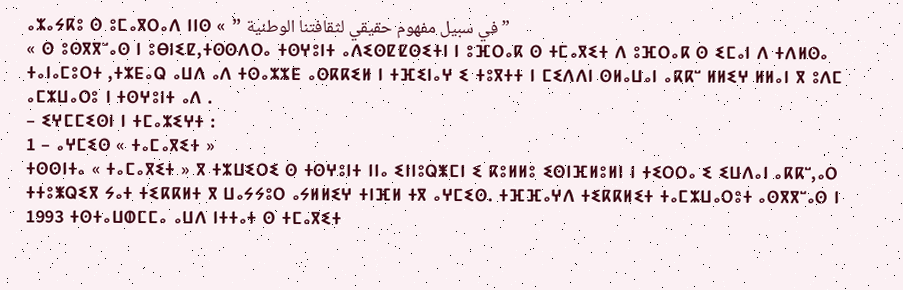ⴰⵣⴰⵢⴽⵓ ⵙ ⵓⵎⴰⴳⵔⴰⴷ ⵏⵏⵙ « ” في سبيل مفهوم حقيقي لثقافتنا الوطنية”
« ⵙ ⵓⵙⴳⴳⵯⴰⵙ ⵏ ⵓⴱⵏⵉⵇ,ⵜⵙⵙⴷⵔⴰ ⵜⵙⵖⵓⵏⵜ ⴰⴷⵉⵙⵇⵇⵙⵉⵜⵏ ⵏ ⵓⴼⵔⴰⴽ ⵙ ⵜⵎⴰⴳⵉⵜ ⴷ ⵓⴼⵔⴰⴽ ⵙ ⵉⵎⴰⵏ ⴷ ⵜⴷⵍⵙⴰ ⵜⴰⵏⴰⵎⵓⵔⵜ ,ⵜⵣⴹⴰⵕ ⴰⵡⴷ ⴰⴷ ⵜⵙⴰⵣⵣⴹ ⴰⵙⴽⴽⵉⵍ ⵏ ⵜⴼⵉⵏⴰⵖ ⵉ ⵜⵓⴳⵜⵜ ⵏ ⵎⵉⴷⴷⵏ ⵙⵍⴰⵡⴰⵏ ⴰⴽⴽⵯ ⵍⵍⵉⵖ ⵍⵍⴰⵏ ⴳ ⵓⴷⵎ ⴰⵎⵣⵡⴰⵔⵓ ⵏ ⵜⵙⵖⵓⵏⵜ ⴰⴷ .
– ⵉⵖⵎⵎⵉⵙⵏ ⵏ ⵜⵎⴰⵣⵉⵖⵜ :
1 – ⴰⵖⵎⵉⵙ « ⵜⴰⵎⴰⴳⵉⵜ »
ⵜⵙⵙⵏⵜⴰ « ⵜⴰⵎⴰⴳⵉⵜ » ⴳ ⵜⵣⵡⵉⵔⵉ ⵙ ⵜⵙⵖⵓⵏⵜ ⵏⵏⴰ ⵉⵏⵏⵓⵕⵥⵎⵏ ⵉ ⴽⵓⵍⵍⵓ ⵉⵙⵏⴼⵍⵓⵍⵏ ⵏ ⵜⵉⵔⵔⴰ ⵉ ⵉⵡⴷⴰⵏ ⴰⴽⴽⵯ,ⴰⵔ ⵜⵜⵓⵥⵕⵉⴳ ⵢⴰⵜ ⵜⵉⴽⴽⵍⵜ ⴳ ⵡⴰⵢⵢⵓⵔ ⴰⵢⵍⵍⵉⵖ ⵜⵏⴼⵍ ⵜⴳ ⴰⵖⵎⵉⵙ. ⵜⴼⴼⴰⵖⴷ ⵜⵉⴽⴽⵍⵉⵜ ⵜⴰⵎⵣⵡⴰⵔⵓⵜ ⴰⵙⴳⴳⵯⴰⵙ ⵏ 1993 ⵜⵙⵜⴰⵡⵀⵎⵎⴰ ⴰⵡⴷ ⵏⵜⵜⴰⵜ ⵙ ⵜⵎⴰⴳⵉⵜ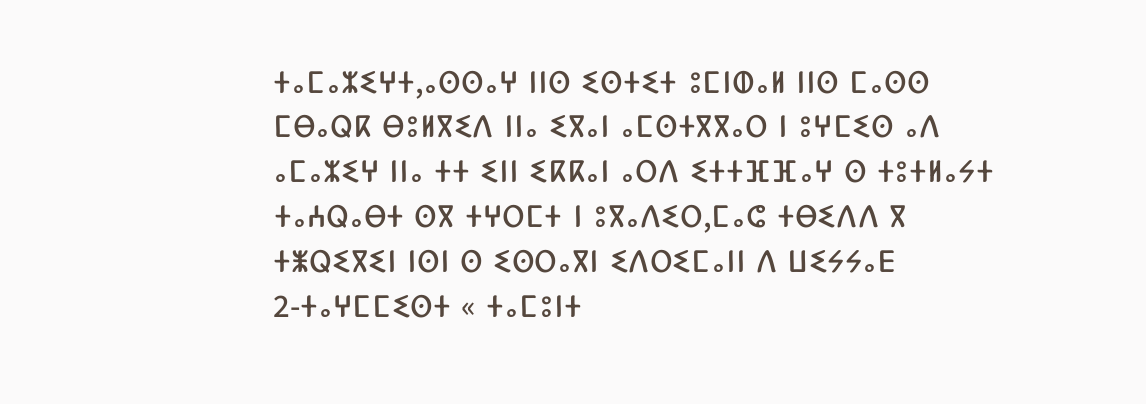ⵜⴰⵎⴰⵣⵉⵖⵜ,ⴰⵙⵙⴰⵖ ⵏⵏⵙ ⵉⵙⵜⵉⵜ ⵓⵎⵏⵀⴰⵍ ⵏⵏⵙ ⵎⴰⵙⵙ ⵎⴱⴰⵕⴽ ⴱⵓⵍⴳⵉⴷ ⵏⵏⴰ ⵉⴳⴰⵏ ⴰⵎⵙⵜⴳⴳⴰⵔ ⵏ ⵓⵖⵎⵉⵙ ⴰⴷ ⴰⵎⴰⵣⵉⵖ ⵏⵏⴰ ⵜⵜ ⵉⵏⵏ ⵉⴽⴽⴰⵏ ⴰⵔⴷ ⵉⵜⵜⴼⴼⴰⵖ ⵙ ⵜⵓⵜⵍⴰⵢⵜ ⵜⴰⵄⵕⴰⴱⵜ ⵙⴳ ⵜⵖⵔⵎⵜ ⵏ ⵓⴳⴰⴷⵉⵔ,ⵎⴰⵛ ⵜⴱⵉⴷⴷ ⴳ ⵜⵥⵕⵉⴳⵉⵏ ⵏⵙⵏ ⵙ ⵉⵙⵔⴰⴳⵏ ⵉⴷⵔⵉⵎⴰⵏⵏ ⴷ ⵡⵉⵢⵢⴰⴹ
2-ⵜⴰⵖⵎⵎⵉⵙⵜ « ⵜⴰⵎⵓⵏⵜ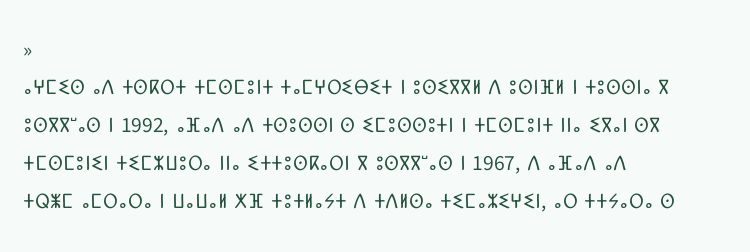»
ⴰⵖⵎⵉⵙ ⴰⴷ ⵜⵙⴽⵔⵜ ⵜⵎⵙⵎⵓⵏⵜ ⵜⴰⵎⵖⵔⵉⴱⵉⵜ ⵏ ⵓⵙⵉⴳⴳⵍ ⴷ ⵓⵙⵏⴼⵍ ⵏ ⵜⵓⵙⵙⵏⴰ ⴳ ⵓⵙⴳⴳⵯⴰⵙ ⵏ 1992, ⴰⴼⴰⴷ ⴰⴷ ⵜⵙⵓⵙⵙⵏ ⵙ ⵉⵎⵓⵙⵙⵓⵜⵏ ⵏ ⵜⵎⵙⵎⵓⵏⵜ ⵏⵏⴰ ⵉⴳⴰⵏ ⵙⴳ ⵜⵎⵙⵎⵓⵏⵉⵏ ⵜⵉⵎⵣⵡⵓⵔⴰ ⵏⵏⴰ ⵉⵜⵜⵓⵙⴽⴰⵔⵏ ⴳ ⵓⵙⴳⴳⵯⴰⵙ ⵏ 1967, ⴷ ⴰⴼⴰⴷ ⴰⴷ ⵜⵕⵥⵎ ⴰⵎⵔⴰⵔⴰ ⵏ ⵡⴰⵡⴰⵍ ⵅⴼ ⵜⵓⵜⵍⴰⵢⵜ ⴷ ⵜⴷⵍⵙⴰ ⵜⵉⵎⴰⵣⵉⵖⵉⵏ, ⴰⵔ ⵜⵜⵢⴰⵔⴰ ⵙ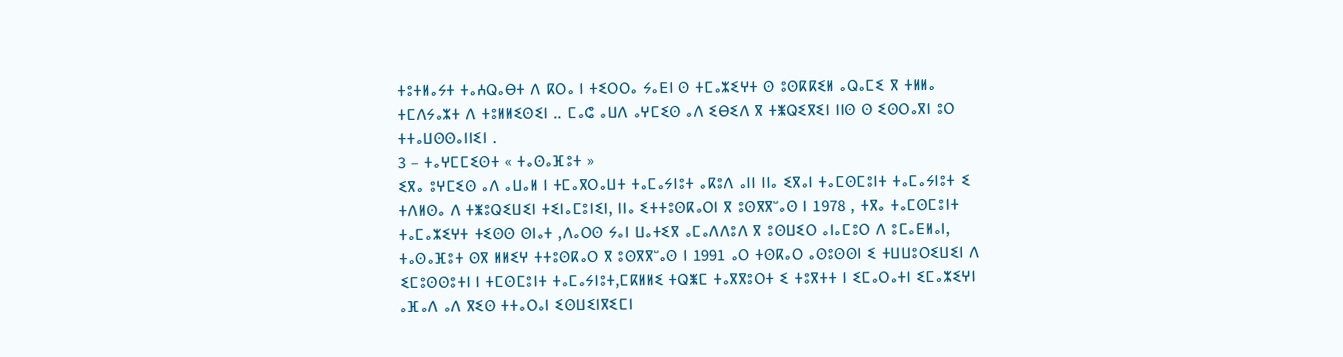ⵜⵓⵜⵍⴰⵢⵜ ⵜⴰⵄⵕⴰⴱⵜ ⴷ ⴽⵔⴰ ⵏ ⵜⵉⵔⵔⴰ ⵢⴰⴹⵏ ⵙ ⵜⵎⴰⵣⵉⵖⵜ ⵙ ⵓⵙⴽⴽⵉⵍ ⴰⵕⴰⵎⵉ ⴳ ⵜⵍⵍⴰ ⵜⵎⴷⵢⴰⵣⵜ ⴷ ⵜⵓⵍⵍⵉⵙⵉⵏ .. ⵎⴰⵛ ⴰⵡⴷ ⴰⵖⵎⵉⵙ ⴰⴷ ⵉⴱⵉⴷ ⴳ ⵜⵥⵕⵉⴳⵉⵏ ⵏⵏⵙ ⵙ ⵉⵙⵔⴰⴳⵏ ⵓⵔ ⵜⵜⴰⵡⵙⵙⴰⵏⵏⵉⵏ .
3 – ⵜⴰⵖⵎⵎⵉⵙⵜ « ⵜⴰⵙⴰⴼⵓⵜ »
ⵉⴳⴰ ⵓⵖⵎⵉⵙ ⴰⴷ ⴰⵡⴰⵍ ⵏ ⵜⵎⴰⴳⵔⴰⵡⵜ ⵜⴰⵎⴰⵢⵏⵓⵜ ⴰⴽⵓⴷ ⴰⵏⵏ ⵏⵏⴰ ⵉⴳⴰⵏ ⵜⴰⵎⵙⵎⵓⵏⵜ ⵜⴰⵎⴰⵢⵏⵓⵜ ⵉ ⵜⴷⵍⵙⴰ ⴷ ⵜⵥⵓⵕⵉⵡⵉⵏ ⵜⵉⵏⴰⵎⵓⵏⵉⵏ, ⵏⵏⴰ ⵉⵜⵜⵓⵙⴽⴰⵔⵏ ⴳ ⵓⵙⴳⴳⵯⴰⵙ ⵏ 1978 , ⵜⴳⴰ ⵜⴰⵎⵙⵎⵓⵏⵜ ⵜⴰⵎⴰⵣⵉⵖⵜ ⵜⵉⵙⵙ ⵙⵏⴰⵜ ,ⴷⴰⵔⵙ ⵢⴰⵏ ⵡⴰⵜⵉⴳ ⴰⵎⴰⴷⴷⵓⴷ ⴳ ⵓⵙⵡⵉⵔ ⴰⵏⴰⵎⵓⵔ ⴷ ⵓⵎⴰⴹⵍⴰⵏ, ⵜⴰⵙⴰⴼⵓⵜ ⵙⴳ ⵍⵍⵉⵖ ⵜⵜⵓⵙⴽⴰⵔ ⴳ ⵓⵙⴳⴳⵯⴰⵙ ⵏ 1991 ⴰⵔ ⵜⵙⴽⴰⵔ ⴰⵙⵓⵙⵙⵏ ⵉ ⵜⵡⵡⵓⵔⵉⵡⵉⵏ ⴷ ⵉⵎⵓⵙⵙⵓⵜⵏ ⵏ ⵜⵎⵙⵎⵓⵏⵜ ⵜⴰⵎⴰⵢⵏⵓⵜ,ⵎⴽⵍⵍⵉ ⵜⵕⵥⵎ ⵜⴰⴳⴳⵓⵔⵜ ⵉ ⵜⵓⴳⵜⵜ ⵏ ⵉⵎⴰⵔⴰⵜⵏ ⵉⵎⴰⵣⵉⵖⵏ ⴰⴼⴰⴷ ⴰⴷ ⴳⵉⵙ ⵜⵜⴰⵔⴰⵏ ⵉⵙⵡⵉⵏⴳⵉⵎⵏ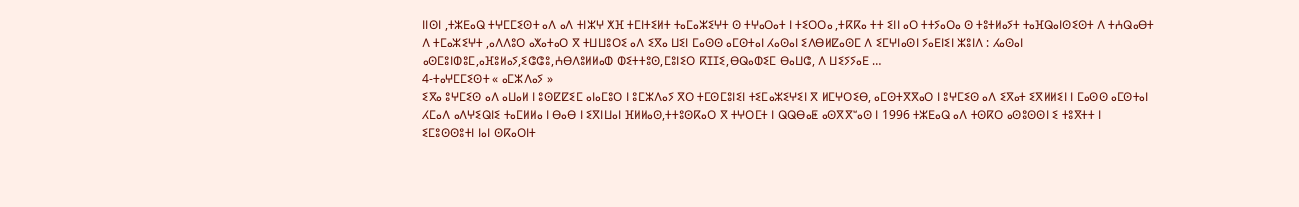ⵏⵏⵙⵏ ,ⵜⵣⴹⴰⵕ ⵜⵖⵎⵎⵉⵙⵜ ⴰⴷ ⴰⴷ ⵜⵏⵣⵖ ⵅⴼ ⵜⵎⵏⵜⵉⵍⵜ ⵜⴰⵎⴰⵣⵉⵖⵜ ⵙ ⵜⵖⴰⵔⴰⵜ ⵏ ⵜⵉⵔⵔⴰ ,ⵜⴽⴽⴰ ⵜⵜ ⵉⵏⵏ ⴰⵔ ⵜⵜⵢⴰⵔⴰ ⵙ ⵜⵓⵜⵍⴰⵢⵜ ⵜⴰⴼⵕⴰⵏⵙⵉⵙⵜ ⴷ ⵜⵄⵕⴰⴱⵜ ⴷ ⵜⵎⴰⵣⵉⵖⵜ ,ⴰⴷⴷⵓⵔ ⴰⵅⴰⵜⴰⵔ ⴳ ⵜⵡⵡⵓⵔⵉ ⴰⴷ ⵉⴳⴰ ⵡⵉⵏ ⵎⴰⵙⵙ ⴰⵎⵙⵜⴰⵏ ⵃⴰⵙⴰⵏ ⵉⴷⴱⵍⵇⴰⵙⵎ ⴷ ⵉⵎⵖⵏⴰⵙⵏ ⵢⴰⴹⵏⵉⵏ ⵣⵓⵏⴷ : ⵃⴰⵙⴰⵏ ⴰⵙⵎⵓⵏⵀⵓⵎ,ⴰⴼⵓⵍⴰⵢ,ⵉⵛⵛⵓ,ⵄⴱⴷⵓⵍⵍⴰⵀ ⵀⵉⵜⵜⵓⵙ,ⵎⵓⵏⵉⵔ ⴽⵊⵊⵉ,ⴱⵕⴰⵀⵉⵎ ⴱⴰⵡⵛ, ⴷ ⵡⵉⵢⵢⴰⴹ …
4-ⵜⴰⵖⵎⵎⵉⵙⵜ « ⴰⵎⵣⴷⴰⵢ »
ⵉⴳⴰ ⵓⵖⵎⵉⵙ ⴰⴷ ⴰⵡⴰⵍ ⵏ ⵓⵙⵇⵇⵉⵎ ⴰⵏⴰⵎⵓⵔ ⵏ ⵓⵎⵣⴷⴰⵢ ⴳⵔ ⵜⵎⵙⵎⵓⵏⵉⵏ ⵜⵉⵎⴰⵣⵉⵖⵉⵏ ⴳ ⵍⵎⵖⵔⵉⴱ, ⴰⵎⵙⵜⴳⴳⴰⵔ ⵏ ⵓⵖⵎⵉⵙ ⴰⴷ ⵉⴳⴰⵜ ⵉⴳⵍⵍⵉⵏ ⵏ ⵎⴰⵙⵙ ⴰⵎⵙⵜⴰⵏ ⵃⵎⴰⴷ ⴰⴷⵖⵉⵕⵏⵉ ⵜⴰⵎⵍⵍⴰ ⵏ ⴱⴰⴱ ⵏ ⵉⴳⵏⵡⴰⵏ ⴼⵍⵍⴰⵙ,ⵜⵜⵓⵙⴽⴰⵔ ⴳ ⵜⵖⵔⵎⵜ ⵏ ⵕⵕⴱⴰⵟ ⴰⵙⴳⴳⵯⴰⵙ ⵏ 1996 ⵜⵣⴹⴰⵕ ⴰⴷ ⵜⵙⴽⵔ ⴰⵙⵓⵙⵙⵏ ⵉ ⵜⵓⴳⵜⵜ ⵏ ⵉⵎⵓⵙⵙⵓⵜⵏ ⵏⴰⵏ ⵙⴽⴰⵔⵏⵜ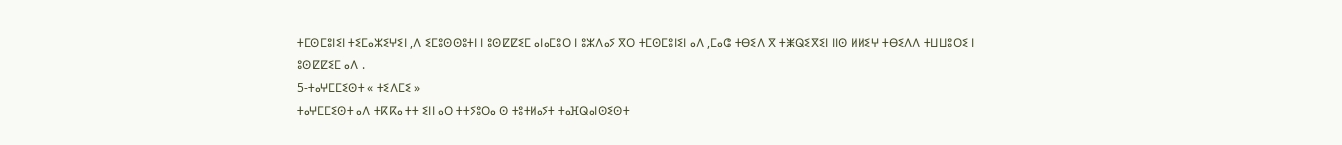ⵜⵎⵙⵎⵓⵏⵉⵏ ⵜⵉⵎⴰⵣⵉⵖⵉⵏ ,ⴷ ⵉⵎⵓⵙⵙⵓⵜⵏ ⵏ ⵓⵙⵇⵇⵉⵎ ⴰⵏⴰⵎⵓⵔ ⵏ ⵓⵣⴷⴰⵢ ⴳⵔ ⵜⵎⵙⵎⵓⵏⵉⵏ ⴰⴷ ,ⵎⴰⵛ ⵜⴱⵉⴷ ⴳ ⵜⵥⵕⵉⴳⵉⵏ ⵏⵏⵙ ⵍⵍⵉⵖ ⵜⴱⵉⴷⴷ ⵜⵡⵡⵓⵔⵉ ⵏ ⵓⵙⵇⵇⵉⵎ ⴰⴷ .
5-ⵜⴰⵖⵎⵎⵉⵙⵜ « ⵜⵉⴷⵎⵉ »
ⵜⴰⵖⵎⵎⵉⵙⵜ ⴰⴷ ⵜⴽⴽⴰ ⵜⵜ ⵉⵏⵏ ⴰⵔ ⵜⵜⵢⵓⵔⴰ ⵙ ⵜⵓⵜⵍⴰⵢⵜ ⵜⴰⴼⵕⴰⵏⵙⵉⵙⵜ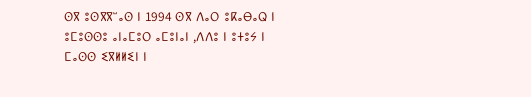ⵙⴳ ⵓⵙⴳⴳⵯⴰⵙ ⵏ 1994 ⵙⴳ ⴷⴰⵔ ⵓⴽⴰⴱⴰⵕ ⵏ ⵓⵎⵓⵙⵙⵓ ⴰⵏⴰⵎⵓⵔ ⴰⵎⵓⵏⴰⵏ ,ⴷⴷⵓ ⵏ ⵓⵜⵓⵢ ⵏ ⵎⴰⵙⵙ ⵉⴳⵍⵍⵉⵏ ⵏ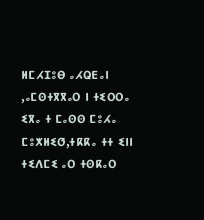ⵍⵎⵃⵊⵓⴱ ⴰⵃⵕⴹⴰⵏ ,ⴰⵎⵙⵜⴳⴳⴰⵔ ⵏ ⵜⵉⵔⵔⴰ ⵉⴳⴰ ⵜ ⵎⴰⵙⵙ ⵎⵓⵃⴰ ⵎⵓⵅⵍⵉⵚ,ⵜⴽⴽⴰ ⵜⵜ ⵉⵏⵏ ⵜⵉⴷⵎⵉ ⴰⵔ ⵜⵙⴽⴰⵔ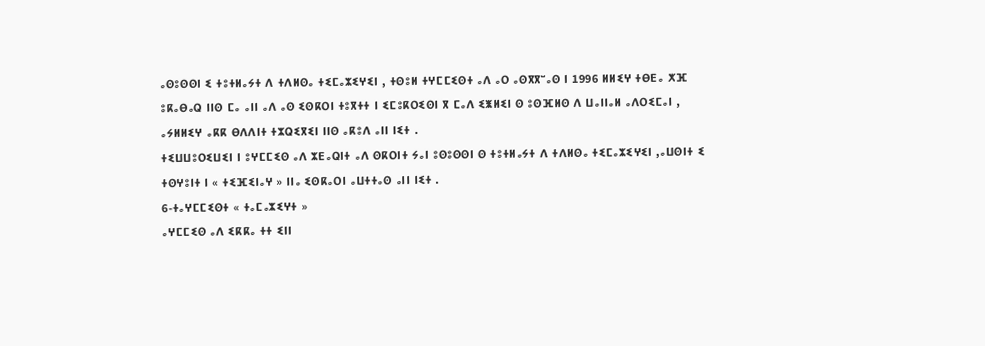ⴰⵙⵓⵙⵙⵏ ⵉ ⵜⵓⵜⵍⴰⵢⵜ ⴷ ⵜⴷⵍⵙⴰ ⵜⵉⵎⴰⵣⵉⵖⵉⵏ , ⵜⵙⵓⵍ ⵜⵖⵎⵎⵉⵙⵜ ⴰⴷ ⴰⵔ ⴰⵙⴳⴳⵯⴰⵙ ⵏ 1996 ⵍⵍⵉⵖ ⵜⴱⴹⴰ ⵅⴼ ⵓⴽⴰⴱⴰⵕ ⵏⵏⵙ ⵎⴰ ⴰⵏⵏ ⴰⴷ ⴰⵙ ⵉⵙⴽⵔⵏ ⵜⵓⴳⵜⵜ ⵏ ⵉⵎⵓⴽⵔⵉⵙⵏ ⴳ ⵎⴰⴷ ⵉⵥⵍⵉⵏ ⵙ ⵓⵙⴼⵍⵙ ⴷ ⵡⴰⵏⵏⴰⵍ ⴰⴷⵔⵉⵎⴰⵏ , ⴰⵢⵍⵍⵉⵖ ⴰⴽⴽ ⴱⴷⴷⵏⵜ ⵜⵣⵕⵉⴳⵉⵏ ⵏⵏⵙ ⴰⴽⵓⴷ ⴰⵏⵏ ⵏⵉⵜ .
ⵜⵉⵡⵡⵓⵔⵉⵡⵉⵏ ⵏ ⵓⵖⵎⵎⵉⵙ ⴰⴷ ⵣⴹⴰⵕⵏⵜ ⴰⴷ ⵙⴽⵔⵏⵜ ⵢⴰⵏ ⵓⵙⵓⵙⵙⵏ ⵙ ⵜⵓⵜⵍⴰⵢⵜ ⴷ ⵜⴷⵍⵙⴰ ⵜⵉⵎⴰⵣⵉⵖⵉⵏ ,ⴰⵡⵙⵏⵜ ⵉ ⵜⵙⵖⵓⵏⵜ ⵏ « ⵜⵉⴼⵉⵏⴰⵖ » ⵏⵏⴰ ⵉⵙⴽⴰⵔⵏ ⴰⵡⵜⵜⴰⵙ ⴰⵏⵏ ⵏⵉⵜ .
6-ⵜⴰⵖⵎⵎⵉⵙⵜ « ⵜⴰⵎⴰⵣⵉⵖⵜ »
ⴰⵖⵎⵎⵉⵙ ⴰⴷ ⵉⴽⴽⴰ ⵜⵜ ⵉⵏⵏ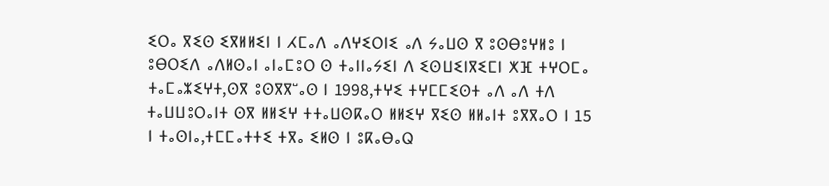ⵉⵔⴰ ⴳⵉⵙ ⵉⴳⵍⵍⵉⵏ ⵏ ⵃⵎⴰⴷ ⴰⴷⵖⵉⵔⵏⵉ ⴰⴷ ⵢⴰⵡⵙ ⴳ ⵓⵙⴱⵓⵖⵍⵓ ⵏ ⵓⴱⵔⵉⴷ ⴰⴷⵍⵙⴰⵏ ⴰⵏⴰⵎⵓⵔ ⵙ ⵜⴰⵏⵏⴰⵢⵉⵏ ⴷ ⵉⵙⵡⵉⵏⴳⵉⵎⵏ ⵅⴼ ⵜⵖⵔⵎⴰ ⵜⴰⵎⴰⵣⵉⵖⵜ,ⵙⴳ ⵓⵙⴳⴳⵯⴰⵙ ⵏ 1998,ⵜⵖⵉ ⵜⵖⵎⵎⵉⵙⵜ ⴰⴷ ⴰⴷ ⵜⴷ ⵜⴰⵡⵡⵓⵔⴰⵏⵜ ⵙⴳ ⵍⵍⵉⵖ ⵜⵜⴰⵡⵙⴽⴰⵔ ⵍⵍⵉⵖ ⴳⵉⵙ ⵍⵍⴰⵏⵜ ⵓⴳⴳⴰⵔ ⵏ 15 ⵏ ⵜⴰⵙⵏⴰ,ⵜⵎⵎⴰⵜⵜⵉ ⵜⴳⴰ ⵉⵍⵙ ⵏ ⵓⴽⴰⴱⴰⵕ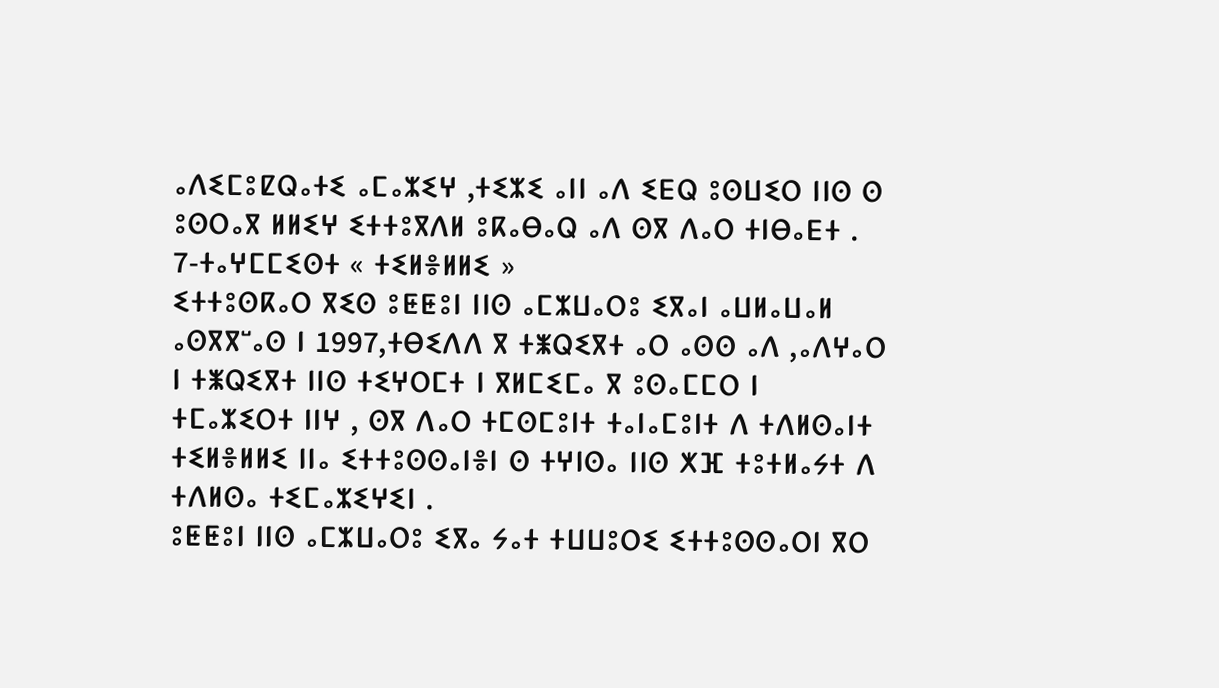ⴰⴷⵉⵎⵓⵇⵕⴰⵜⵉ ⴰⵎⴰⵣⵉⵖ ,ⵜⵉⵣⵉ ⴰⵏⵏ ⴰⴷ ⵉⴹⵕ ⵓⵙⵡⵉⵔ ⵏⵏⵙ ⵙ ⵓⵙⵔⴰⴳ ⵍⵍⵉⵖ ⵉⵜⵜⵓⴳⴷⵍ ⵓⴽⴰⴱⴰⵕ ⴰⴷ ⵙⴳ ⴷⴰⵔ ⵜⵏⴱⴰⴹⵜ .
7-ⵜⴰⵖⵎⵎⵉⵙⵜ « ⵜⵉⵍⴻⵍⵍⵉ »
ⵉⵜⵜⵓⵙⴽⴰⵔ ⴳⵉⵙ ⵓⵟⵟⵓⵏ ⵏⵏⵙ ⴰⵎⵣⵡⴰⵔⵓ ⵉⴳⴰⵏ ⴰⵡⵍⴰⵡⴰⵍ ⴰⵙⴳⴳⵯⴰⵙ ⵏ 1997,ⵜⴱⵉⴷⴷ ⴳ ⵜⵥⵕⵉⴳⵜ ⴰⵔ ⴰⵙⵙ ⴰⴷ ,ⴰⴷⵖⴰⵔ ⵏ ⵜⵥⵕⵉⴳⵜ ⵏⵏⵙ ⵜⵉⵖⵔⵎⵜ ⵏ ⴳⵍⵎⵉⵎⴰ ⴳ ⵓⵙⴰⵎⵎⵔ ⵏ ⵜⵎⴰⵣⵉⵔⵜ ⵏⵏⵖ , ⵙⴳ ⴷⴰⵔ ⵜⵎⵙⵎⵓⵏⵜ ⵜⴰⵏⴰⵎⵓⵏⵜ ⴷ ⵜⴷⵍⵙⴰⵏⵜ ⵜⵉⵍⴻⵍⵍⵉ ⵏⵏⴰ ⵉⵜⵜⵓⵙⵙⴰⵏⴻⵏ ⵙ ⵜⵖⵏⵙⴰ ⵏⵏⵙ ⵅⴼ ⵜⵓⵜⵍⴰⵢⵜ ⴷ ⵜⴷⵍⵙⴰ ⵜⵉⵎⴰⵣⵉⵖⵉⵏ .
ⵓⵟⵟⵓⵏ ⵏⵏⵙ ⴰⵎⵣⵡⴰⵔⵓ ⵉⴳⴰ ⵢⴰⵜ ⵜⵡⵡⵓⵔⵉ ⵉⵜⵜⵓⵙⵙⴰⵔⵏ ⴳⵔ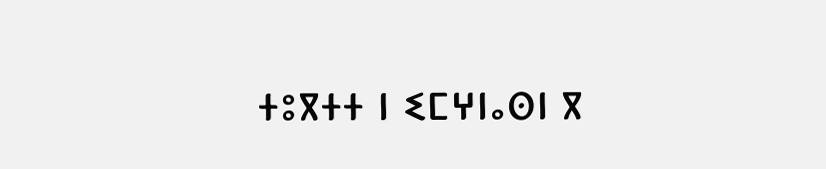ⵜⵓⴳⵜⵜ ⵏ ⵉⵎⵖⵏⴰⵙⵏ ⴳ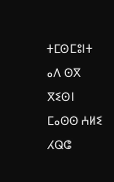ⵜⵎⵙⵎⵓⵏⵜ ⴰⴷ ⵙⴳ ⴳⵉⵙⵏ ⵎⴰⵙⵙ ⵄⵍⵉ ⵃⵕⵛ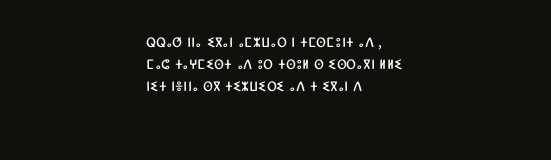ⵕⵕⴰⵚ ⵏⵏⴰ ⵉⴳⴰⵏ ⴰⵎⵣⵡⴰⵔ ⵏ ⵜⵎⵙⵎⵓⵏⵜ ⴰⴷ , ⵎⴰⵛ ⵜⴰⵖⵎⵉⵙⵜ ⴰⴷ ⵓⵔ ⵜⵙⵓⵍ ⵙ ⵉⵙⵔⴰⴳⵏ ⵍⵍⵉ ⵏⵉⵜ ⵏⴻⵏⵏⴰ ⵙⴳ ⵜⵉⵣⵡⵉⵔⵉ ⴰⴷ ⵜ ⵉⴳⴰⵏ ⴷ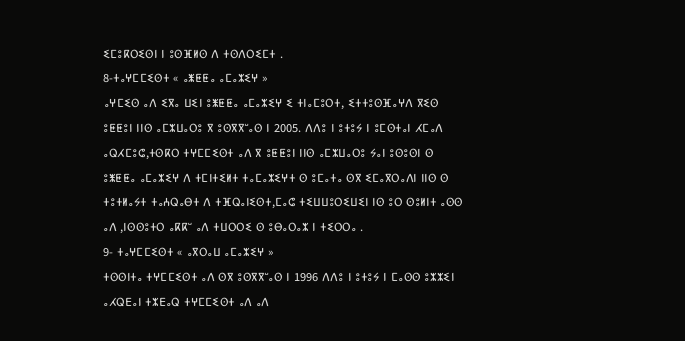ⵉⵎⵓⴽⵔⵉⵙⵏ ⵏ ⵓⵙⴼⵍⵙ ⴷ ⵜⵙⴷⵔⵉⵎⵜ .
8-ⵜⴰⵖⵎⵎⵉⵙⵜ « ⴰⵥⵟⵟⴰ ⴰⵎⴰⵣⵉⵖ »
ⴰⵖⵎⵉⵙ ⴰⴷ ⵉⴳⴰ ⵡⵉⵏ ⵓⵥⵟⵟⴰ ⴰⵎⴰⵣⵉⵖ ⵉ ⵜⵏⴰⵎⵓⵔⵜ, ⵉⵜⵜⵓⵙⴼⴰⵖⴷ ⴳⵉⵙ ⵓⵟⵟⵓⵏ ⵏⵏⵙ ⴰⵎⵣⵡⴰⵔⵓ ⴳ ⵓⵙⴳⴳⵯⴰⵙ ⵏ 2005. ⴷⴷⵓ ⵏ ⵓⵜⵓⵢ ⵏ ⵓⵎⵙⵜⴰⵏ ⵃⵎⴰⴷ ⴰⵕⵃⵎⵓⵛ,ⵜⵙⴽⵔ ⵜⵖⵎⵎⵉⵙⵜ ⴰⴷ ⴳ ⵓⵟⵟⵓⵏ ⵏⵏⵙ ⴰⵎⵣⵡⴰⵔⵓ ⵢⴰⵏ ⵓⵙⵓⵙⵏ ⵙ ⵓⵥⵟⵟⴰ ⴰⵎⴰⵣⵉⵖ ⴷ ⵜⵎⵏⵜⵉⵍⵜ ⵜⴰⵎⴰⵣⵉⵖⵜ ⵙ ⵓⵎⴰⵜⴰ ⵙⴳ ⵉⵎⴰⴳⵔⴰⴷⵏ ⵏⵏⵙ ⵙ ⵜⵓⵜⵍⴰⵢⵜ ⵜⴰⵄⵕⴰⴱⵜ ⴷ ⵜⴼⵕⴰⵏⵉⵙⵜ,ⵎⴰⵛ ⵜⵉⵡⵡⵓⵔⵉⵡⵉⵏ ⵏⵙ ⵓⵔ ⵙⵓⵍⵏⵜ ⴰⵙⵙ ⴰⴷ ,ⵏⵙⵙⵓⵜⵔ ⴰⴽⴽⵯ ⴰⴷ ⵜⵡⵔⵔⵉ ⵙ ⵓⴱⴰⵔⴰⵣ ⵏ ⵜⵉⵔⵔⴰ .
9- ⵜⴰⵖⵎⵎⵉⵙⵜ « ⴰⴳⵔⴰⵡ ⴰⵎⴰⵣⵉⵖ »
ⵜⵙⵙⵏⵜⴰ ⵜⵖⵎⵎⵉⵙⵜ ⴰⴷ ⵙⴳ ⵓⵙⴳⴳⵯⴰⵙ ⵏ 1996 ⴷⴷⵓ ⵏ ⵓⵜⵓⵢ ⵏ ⵎⴰⵙⵙ ⵓⵣⵣⵉⵏ ⴰⵃⵕⴹⴰⵏ ⵜⵣⴹⴰⵕ ⵜⵖⵎⵎⵉⵙⵜ ⴰⴷ ⴰⴷ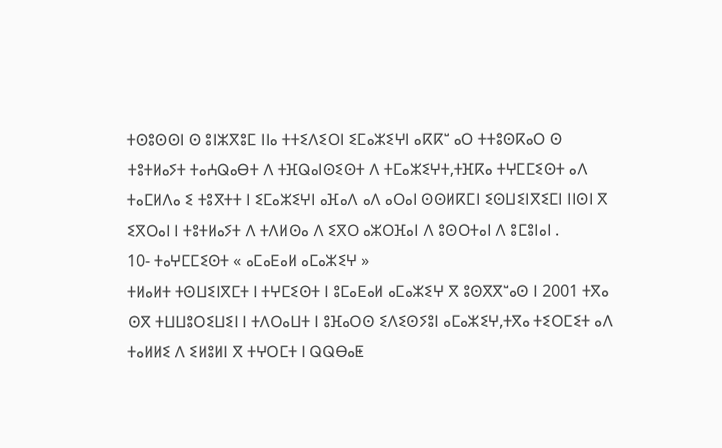ⵜⵙⵓⵙⵙⵏ ⵙ ⵓⵏⵣⴳⵓⵎ ⵏⵏⴰ ⵜⵜⵉⴷⵉⵔⵏ ⵉⵎⴰⵣⵉⵖⵏ ⴰⴽⴽⵯ ⴰⵔ ⵜⵜⵓⵙⴽⴰⵔ ⵙ ⵜⵓⵜⵍⴰⵢⵜ ⵜⴰⵄⵕⴰⴱⵜ ⴷ ⵜⴼⵕⴰⵏⵙⵉⵙⵜ ⴷ ⵜⵎⴰⵣⵉⵖⵜ,ⵜⴼⴽⴰ ⵜⵖⵎⵎⵉⵙⵜ ⴰⴷ ⵜⴰⵎⵍⴷⴰ ⵉ ⵜⵓⴳⵜⵜ ⵏ ⵉⵎⴰⵣⵉⵖⵏ ⴰⴼⴰⴷ ⴰⴷ ⴰⵔⴰⵏ ⵙⵙⵍⴽⵎⵏ ⵉⵙⵡⵉⵏⴳⵉⵎⵏ ⵏⵏⵙⵏ ⴳ ⵉⴳⵔⴰⵏ ⵏ ⵜⵓⵜⵍⴰⵢⵜ ⴷ ⵜⴷⵍⵙⴰ ⴷ ⵉⴳⵔ ⴰⵣⵔⴼⴰⵏ ⴷ ⵓⵙⵔⵜⴰⵏ ⴷ ⵓⵎⵓⵏⴰⵏ .
10- ⵜⴰⵖⵎⵎⵉⵙⵜ « ⴰⵎⴰⴹⴰⵍ ⴰⵎⴰⵣⵉⵖ »
ⵜⵍⴰⵍⵜ ⵜⵙⵡⵉⵏⴳⵎⵜ ⵏ ⵜⵖⵎⵉⵙⵜ ⵏ ⵓⵎⴰⴹⴰⵍ ⴰⵎⴰⵣⵉⵖ ⴳ ⵓⵙⴳⴳⵯⴰⵙ ⵏ 2001 ⵜⴳⴰ ⵙⴳ ⵜⵡⵡⵓⵔⵉⵡⵉⵏ ⵏ ⵜⴷⵔⴰⵡⵜ ⵏ ⵓⴼⴰⵔⵙ ⵉⴷⵉⵙⵢⵓⵏ ⴰⵎⴰⵣⵉⵖ,ⵜⴳⴰ ⵜⵉⵔⵎⵉⵜ ⴰⴷ ⵜⴰⵍⵍⵉ ⴷ ⵉⵍⵓⵍⵏ ⴳ ⵜⵖⵔⵎⵜ ⵏ ⵕⵕⴱⴰⵟ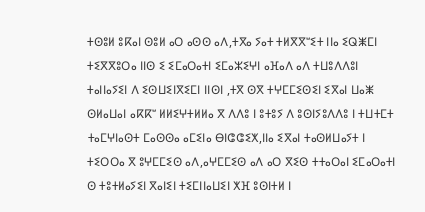ⵜⵙⵓⵍ ⵓⴽⴰⵏ ⵙⵓⵍ ⴰⵔ ⴰⵙⵙ ⴰⴷ,ⵜⴳⴰ ⵢⴰⵜ ⵜⵍⴳⴳⵯⵉⵜ ⵏⵏⴰ ⵉⵕⵥⵎⵏ ⵜⵉⴳⴳⵓⵔⴰ ⵏⵏⵙ ⵉ ⵉⵎⴰⵔⴰⵜⵏ ⵉⵎⴰⵣⵉⵖⵏ ⴰⴼⴰⴷ ⴰⴷ ⵜⵡⵓⴷⴷⵓⵏ ⵜⴰⵏⵏⴰⵢⵉⵏ ⴷ ⵉⵙⵡⵉⵏⴳⵉⵎⵏ ⵏⵏⵙⵏ ,ⵜⴳ ⵙⴳ ⵜⵖⵎⵎⵉⵙⵉⵏ ⵉⴳⴰⵏ ⵡⴰⵥ ⵙⵍⴰⵡⴰⵏ ⴰⴽⴽⵯ ⵍⵍⵉⵖⵜⵍⵍⴰ ⴳ ⴷⴷⵓ ⵏ ⵓⵜⵓⵢ ⴷ ⵓⵙⵏⵢⵓⴷⴷⵓ ⵏ ⵜⵡⵜⵎⵜ ⵜⴰⵎⵖⵏⴰⵙⵜ ⵎⴰⵙⵙⴰ ⴰⵎⵉⵏⴰ ⴱⵏⵛⵛⵉⵅ,ⵏⵏⴰ ⵉⴳⴰⵏ ⵜⴰⵙⵍⵡⴰⵢⵜ ⵏ ⵜⵉⵔⵔⴰ ⴳ ⵓⵖⵎⵎⵉⵙ ⴰⴷ,ⴰⵖⵎⵎⵉⵙ ⴰⴷ ⴰⵔ ⴳⵉⵙ ⵜⵜⴰⵔⴰⵏ ⵉⵎⴰⵔⴰⵜⵏ ⵙ ⵜⵓⵜⵍⴰⵢⵉⵏ ⴳⴰⵏⵉⵏ ⵜⵉⵎⵏⵏⴰⵡⵉⵏ ⵅⴼ ⵓⵙⵏⵜⵍ ⵏ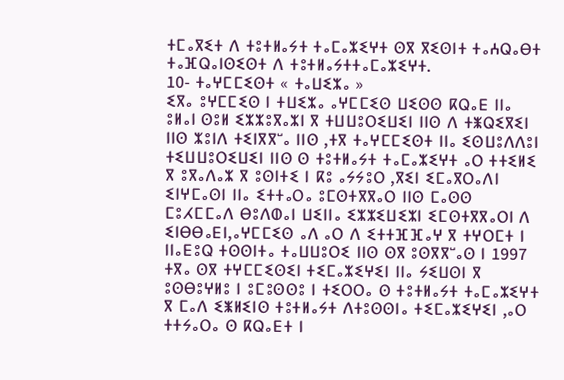ⵜⵎⴰⴳⵉⵜ ⴷ ⵜⵓⵜⵍⴰⵢⵜ ⵜⴰⵎⴰⵣⵉⵖⵜ ⵙⴳ ⴳⵉⵙⵏⵜ ⵜⴰⵄⵕⴰⴱⵜ ⵜⴰⴼⵕⴰⵏⵙⵉⵙⵜ ⴷ ⵜⵓⵜⵍⴰⵢⵜⵜⴰⵎⴰⵣⵉⵖⵜ.
10- ⵜⴰⵖⵎⵎⵉⵙⵜ « ⵜⴰⵡⵉⵣⴰ »
ⵉⴳⴰ ⵓⵖⵎⵎⵉⵙ ⵏ ⵜⵡⵉⵣⴰ ⴰⵖⵎⵎⵉⵙ ⵡⵉⵙⵙ ⴽⵕⴰⴹ ⵏⵏⴰ ⵓⵍⴰⵏ ⵙⵓⵍ ⵉⵣⵣⵓⴳⴰⵣⵏ ⴳ ⵜⵡⵡⵓⵔⵉⵡⵉⵏ ⵏⵏⵙ ⴷ ⵜⵥⵕⵉⴳⵉⵏ ⵏⵏⵙ ⵣⵓⵏⴷ ⵜⵉⵏⴳⴳⵯⴰ ⵏⵏⵙ ,ⵜⴳ ⵜⴰⵖⵎⵎⵉⵙⵜ ⵏⵏⴰ ⵉⵙⵡⵓⴷⴷⵓⵏ ⵜⵉⵡⵡⵓⵔⵉⵡⵉⵏ ⵏⵏⵙ ⵙ ⵜⵓⵜⵍⴰⵢⵜ ⵜⴰⵎⴰⵣⵉⵖⵜ ⴰⵔ ⵜⵜⵉⵍⵉ ⴳ ⵓⴳⴰⴷⴰⵣ ⴳ ⵓⵙⵏⵜⵉ ⵏ ⴽⵓ ⴰⵢⵢⵓⵔ ,ⴳⵉⵏ ⵉⵎⴰⴳⵔⴰⴷⵏ ⵉⵏⵖⵎⴰⵙⵏ ⵏⵏⴰ ⵉⵜⵜⴰⵔⴰ ⵓⵎⵙⵜⴳⴳⴰⵔ ⵏⵏⵙ ⵎⴰⵙⵙ ⵎⵓⵃⵎⵎⴰⴷ ⴱⵓⴷⵀⴰⵏ ⵡⵉⵏⵏⴰ ⵉⵣⵣⵉⵡⵉⵣⵏ ⵉⵎⵙⵜⴳⴳⴰⵔⵏ ⴷ ⵉⵏⴱⴱⴰⴹⵏ,ⴰⵖⵎⵎⵉⵙ ⴰⴷ ⴰⵔ ⴷ ⵉⵜⵜⴼⴼⴰⵖ ⴳ ⵜⵖⵔⵎⵜ ⵏ ⵏⵏⴰⴹⵓⵕ ⵜⵙⵙⵏⵜⴰ ⵜⴰⵡⵡⵓⵔⵉ ⵏⵏⵙ ⵙⴳ ⵓⵙⴳⴳⵯⴰⵙ ⵏ 1997 ⵜⴳⴰ ⵙⴳ ⵜⵖⵎⵎⵉⵙⵉⵏ ⵜⵉⵎⴰⵣⵉⵖⵉⵏ ⵏⵏⴰ ⵢⵉⵡⵙⵏ ⴳ ⵓⵙⴱⵓⵖⵍⵓ ⵏ ⵓⵎⵓⵙⵙⵓ ⵏ ⵜⵉⵔⵔⴰ ⵙ ⵜⵓⵜⵍⴰⵢⵜ ⵜⴰⵎⴰⵣⵉⵖⵜ ⴳ ⵎⴰⴷ ⵉⵥⵍⵉⵏⵙ ⵜⵓⵜⵍⴰⵢⵜ ⴷⵜⵓⵙⵙⵏⴰ ⵜⵉⵎⴰⵣⵉⵖⵉⵏ ,ⴰⵔ ⵜⵜⵢⴰⵔⴰ ⵙ ⴽⵕⴰⴹⵜ ⵏ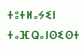ⵜⵓⵜⵍⴰⵢⵉⵏ ⵜⴰⴼⵕⴰⵏⵙⵉⵙⵜ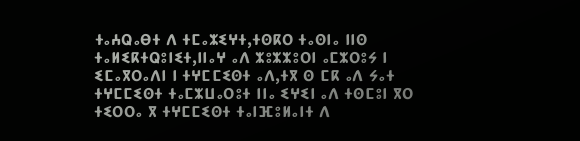ⵜⴰⵄⵕⴰⴱⵜ ⴷ ⵜⵎⴰⵣⵉⵖⵜ,ⵜⵙⴽⵔ ⵜⴰⵙⵏⴰ ⵏⵏⵙ ⵜⴰⵍⵉⴽⵜⵕⵓⵏⵉⵜ,ⵏⵏⴰⵖ ⴰⴷ ⵣⵓⵣⵣⵓⵔⵏ ⴰⵎⵣⵔⵓⵢ ⵏ ⵉⵎⴰⴳⵔⴰⴷⵏ ⵏ ⵜⵖⵎⵎⵉⵙⵜ ⴰⴷ,ⵜⴳ ⵙ ⵎⴽ ⴰⴷ ⵢⴰⵜ ⵜⵖⵎⵎⵉⵙⵜ ⵜⴰⵎⵣⵡⴰⵔⵓⵜ ⵏⵏⴰ ⵉⵖⵉⵏ ⴰⴷ ⵜⵙⵎⵓⵏ ⴳⵔ ⵜⵉⵔⵔⴰ ⴳ ⵜⵖⵎⵎⵉⵙⵜ ⵜⴰⵏⴼⵓⵍⴰⵏⵜ ⴷ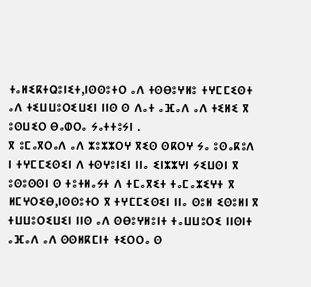ⵜⴰⵍⵉⴽⵜⵕⵓⵏⵉⵜ,ⵏⵙⵙⵓⵜⵔ ⴰⴷ ⵜⵙⴱⵓⵖⵍⵓ ⵜⵖⵎⵎⵉⵙⵜ ⴰⴷ ⵜⵉⵡⵡⵓⵔⵉⵡⵉⵏ ⵏⵏⵙ ⵙ ⴷⴰⵜ ⴰⴼⴰⴷ ⴰⴷ ⵜⵉⵍⵉ ⴳ ⵓⵙⵡⵉⵔ ⴱⴰⵀⵔⴰ ⵢⴰⵜⵜⵓⵢⵏ .
ⴳ ⵓⵎⴰⴳⵔⴰⴷ ⴰⴷ ⵣⵓⵣⵣⵔⵖ ⴳⵉⵙ ⵙⴽⵔⵖ ⵢⴰ ⵓⵙⴰⴽⵓⴷ ⵏ ⵜⵖⵎⵎⵉⵙⵉⵏ ⴷ ⵜⵙⵖⵓⵏⵉⵏ ⵏⵏⴰ ⵉⵏⵣⵣⵖⵏ ⵢⵉⵡⵙⵏ ⴳ ⵓⵙⵓⵙⵙⵏ ⵙ ⵜⵓⵜⵍⴰⵢⵜ ⴷ ⵜⵎⴰⴳⵉⵜ ⵜⴰⵎⴰⵣⵉⵖⵜ ⴳ ⵍⵎⵖⵔⵉⴱ,ⵏⵙⵙⵓⵜⵔ ⴳ ⵜⵖⵎⵎⵉⵙⵉⵏ ⵏⵏⴰ ⵙⵓⵍ ⵉⵙⵓⵍⵏ ⴳ ⵜⵡⵡⵓⵔⵉⵡⵉⵏ ⵏⵏⵙ ⴰⴷ ⵙⴱⵓⵖⵍⵓⵏⵜ ⵜⴰⵡⵡⵓⵔⵉ ⵏⵏⵙⵏⵜ ⴰⴼⴰⴷ ⴰⴷ ⵙⵙⵍⴽⵎⵏⵜ ⵜⵉⵔⵔⴰ ⵙ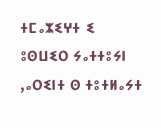ⵜⵎⴰⵣⵉⵖⵜ ⵉ ⵓⵙⵡⵉⵔ ⵢⴰⵜⵜⵓⵢⵏ ,ⴰⵔⵉⵏⵜ ⵙ ⵜⵓⵜⵍⴰⵢⵜ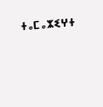ⵜⴰⵎⴰⵣⵉⵖⵜ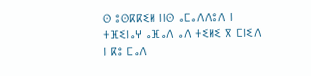ⵙ ⵓⵙⴽⴽⵉⵍ ⵏⵏⵙ ⴰⵎⴰⴷⴷⵓⴷ ⵏ ⵜⴼⵉⵏⴰⵖ ⴰⴼⴰⴷ ⴰⴷ ⵜⵉⵍⵉ ⴳ ⵎⵏⵉⴷ ⵏ ⴽⵓ ⵎⴰⴷ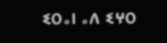ⵉⵔⴰⵏ ⴰⴷ ⵉⵖⵔ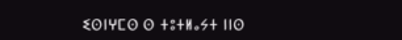ⵉⵙⵏⵖⵎⵙ ⵙ ⵜⵓⵜⵍⴰⵢⵜ ⵏⵏⵙ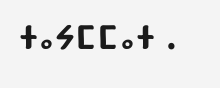ⵜⴰⵢⵎⵎⴰⵜ .